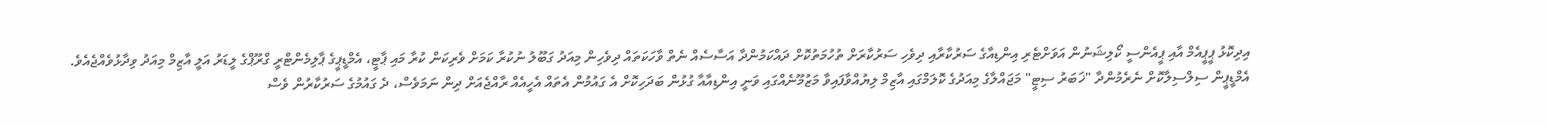އިދިކޮޅު ޕީޕީއެމް އާއި ޕީއެންސީ ކޯލިޝަނުން އަވަށްޓެރި އިންޑިއާގެ ސަރުކާރާއި ދިވެހި ސަރުކާރަށް ތުހުމަތުކޮށް ދައްކަމުންދާ އަސާސެއް ނެތް ވާހަކަތައް ދިވެހިން މިއަދު ގަބޫލު ނުކުރާ ކަމަށް ވެރިކަން ކުރާ މައި ޕާޓީ، އެމްޑީޕީގެ ޕާލިމެންޓްރީ ގްރޫޕްގެ ލީޑަރު އަލީ އާޒިމް މިއަދު ވިދާޅުވެއްޖެއެވެ.
އެމްޑީޕީން ސިލްސިލާކޮށް ނެރެމުންދާ "ޚަބަރު ސިޓީ" މަޖައްލާގެ މިއަދުގެ ކޮލަމްގައި އާޒިމް ލިޔުއްވާފައިވާ މަޒުމޫނެއްގައި ވަނީ އިންޑިއާއާ ގުޅުން ބަދަހިކޮށް އެ ގައުމުން އެތައް އެހީއެއް ރާއްޖެއަށް ދިން ނަމަވެސް، ދެ ގައުމުގެ ސަރުކާރުން ވެސް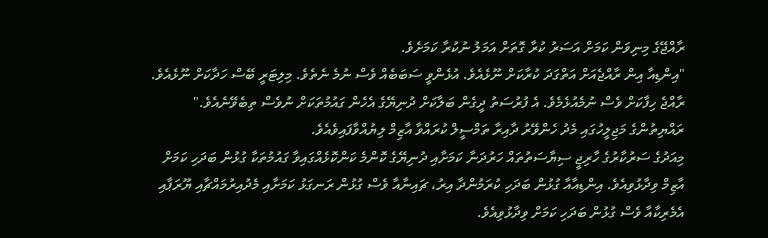ރާއްޖޭގެ މިނިވަން ކަމަށް އަސަރު ކުރާ ގޮތަށް އަމަލު ނުކުރާ ކަމަށެވެ.
"އިންޑިއާ އިން ރާއްޖެއަށް އަތްގަދަ ކުރާކަށް ނޫޅެއެވެ. އުޅެންވީ ސަބަބެއް ވެސް ނުމެ ނެތެވެ. މިލިޓަރީ ބޭސް ހަދާކަށް ނޫޅެއެވެ. ރާއްޖެ ހިފާކަށް ވެސް ނުމެއުޅެމެވެ. އެ ފުރުސަތު ދީގެން ބަލާކަށް ދުނިޔޭގެ އެހެން ގައުމުތަކަށް ނުވެސް ތިބެވޭނެއެވެ." ރައްޔިތުންގެ މަޖިލީހުގައި މެދު ހެންވޭރު ދާއިރާ ތަމްސީލް ކުރައްވާ އާޒިމް ލިޔުއްވާފައިވެއެވެ.
މިއަދުގެ ސަރުކާރުގެ ހާރިޖީ ސިޔާސަތުތައް ހަރުދަނާ ކަމަށާއި ދުނިޔޭގެ ކޮންމެ ކަންކޮޅެއްގައިވާ ގައުމުތަކާ ގުޅުން ބަދަހި ކަމަށް އާޒިމް ވިދާޅުވިއެވެ. އިންޑިއާއާ ގުޅުން ބަދަހި ކުރަމުންދާ އިރު، ޗައިނާއާ ވެސް ގުޅުން ރަނގަޅު ކަމަށާއި މެދުއިރުމައްޗާއި ޔޫރަޕާއި އެމެރިކާއާ ވެސް ގުޅުން ބަދަހި ކަމަށް ވިދާޅުވިއެވެ.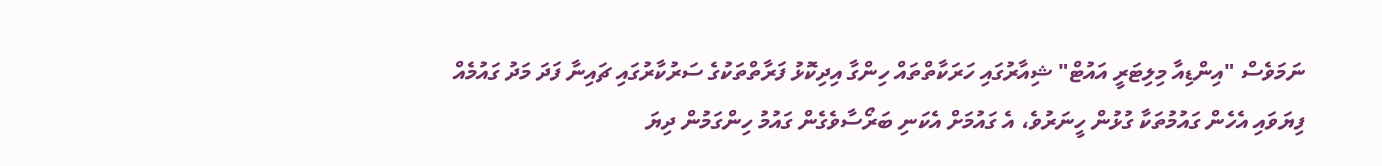ނަމަވެސް "އިންޑިއާ މިލިޓަރީ އައުޓް" ޝިއާރުގައި ހަރަކާތްތައް ހިންގާ އިދިކޮޅު ފަރާތްތަކުގެ ސަރުކާރުގައި ޗައިނާ ފަދަ މަދު ގައުމެއް ފިޔަވައި އެހެން ގައުމުތަކާ ގުޅުން ހީނަރުވެ، އެ ގައުމަށް އެކަނި ބަރޯސާވެގެން ގައުމު ހިންގަމުން ދިޔަ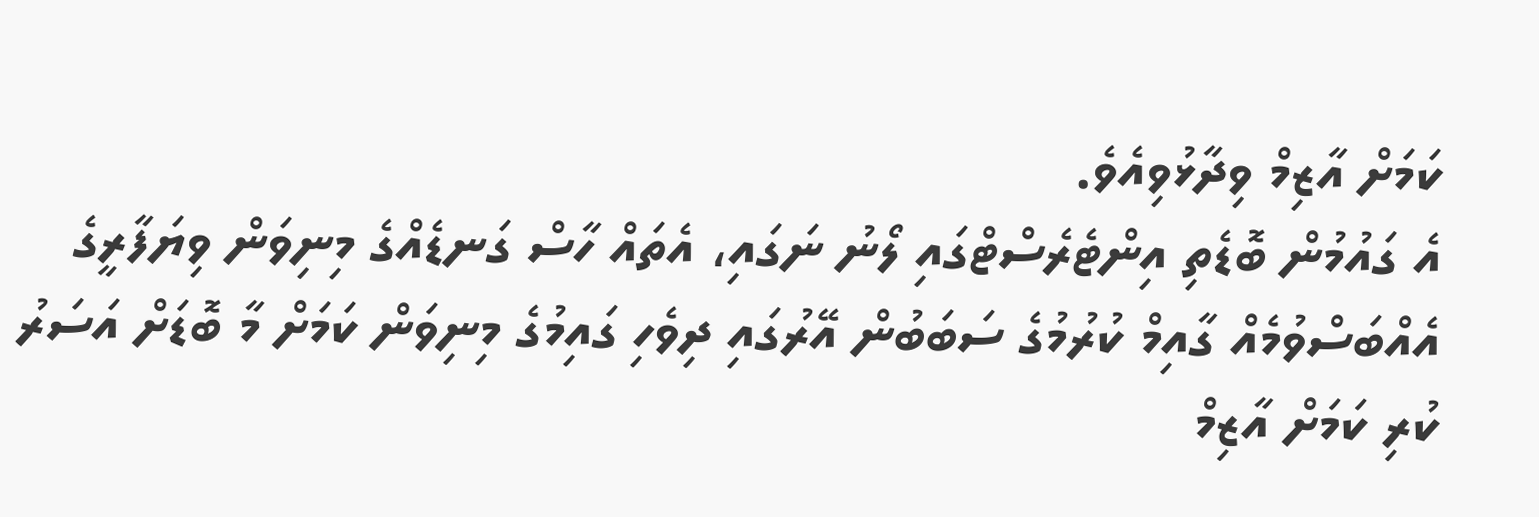ކަމަށް އާޒިމް ވިދާޅުވިއެވެ.
އެ ގައުމުން ބޮޑެތި އިންޓެރެސްޓްގައި ލޯނު ނަގައި، އެތައް ހާސް ގަނޑެއްގެ މިނިވަން ވިޔަފާރީގެ އެއްބަސްވުމެއް ގާއިމް ކުރުމުގެ ސަބަބުން އޭރުގައި ދިވެހި ގައިމުގެ މިނިވަން ކަމަށް މާ ބޮޑަށް އަސަރު ކުރި ކަމަށް އާޒިމް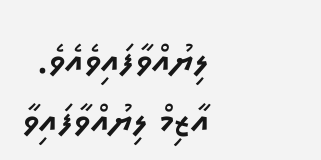ލިޔުއްވާފައިވެއެވެ.
އާޒިމް ލިޔުއްވާފައިވާ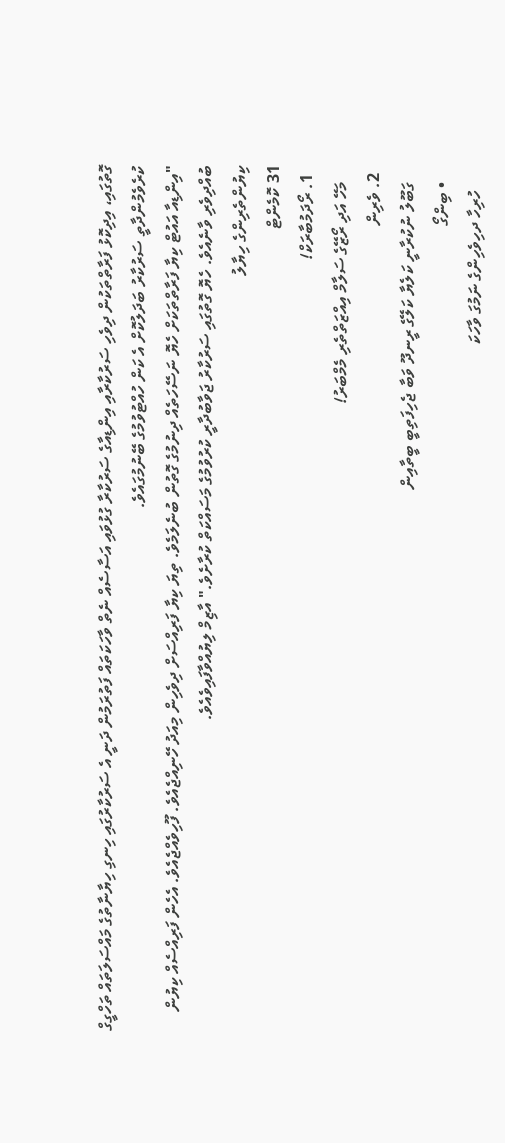ގޮތުގައި، އިދިކޮޅު ފަރާތްތަކުން ދިވެހި ސަރުކާރާއި އިންޑިއާގެ ސަރުކާރާ ގުޅުވައި އަސާސެއް ނެތް ވާހަކަތައް ފަތުރަމުން ދަނީ އެ ސަރުކާރުގައި ހިނގި ހިޔާނާތުގެ މައްސަލަތައް ތަހްގީގް ކުރެވެމުންދާތީ ސަރުކާރު ބަދަލުކޮށް އެ ކަން ހުއްޓުވުމުގެ ބޭނުމުގައެވެ.
"އިންޑިއާ އައުޓް ކިޔާ ފަރާތްތަކަށް ހެޔޮ ނަސޭހަތެއް ދިނުމުގެ ގޮތުން ބުނެލަމެވެ. ތިޔަ ކިޔާ ފަރިއްސަށް ދިވެހިން މިއަދު ހޭނިއްޖެއެވެ. ފޫހިވެއްޖެއެވެ. އެހެން ފަރިއްސެއް ކިޔުން ބުއްދިވެރި ވާނެއެވެ. ހެޔޮ ގޮތުގައި ސަރުކާރު ޖަވާބުދާރީ ކުރުވުމުގެ މަސައްކަތް ކުރާށެވެ." އާޒިމް ލިޔުއްވާފައިވެއެވެ.
ކިޔުންތެރިންގެ ހިޔާލު
31 ކޮމެންޓް
  1. ރޯދަމުބާރަކް!
    މަހޭ އަދި ރޯޒޭގެ ސަލާމް އިއްޒަތްތެރި މެމްބަރު!
  2. ވެރިން
    ގަބޫލު ނުކުރާނީ ކަލެޔާ ކަލޭގެ ރީނދޫ ވަބާ ޖެހިފަތިބީ ބީތާއިން
    • ބިންގޯ
      ހުރިހާ ދހިވެހިންގެ ނަމުގަ ވާހަކަ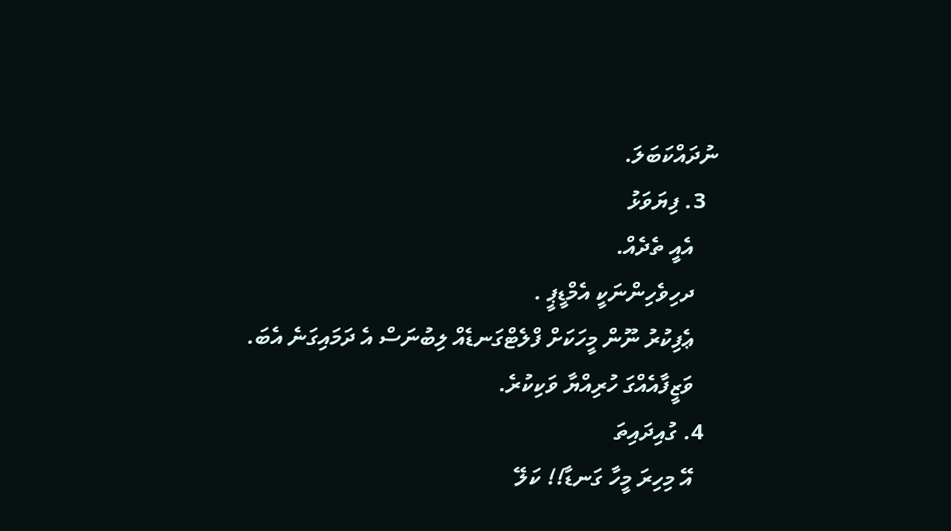ނުދައްކަބަލަ.
  3. ފިޔަވަޅު
    އެއީ ތެދެއް.
    ދހިވެހިންނަކީ އެމްޑީޕީ .
    ޢެފިކުރު ނޫން މީހަކަށް ފްލެޓްގަނޑެއް ލިބުނަސް އެ ދަމައިގަނެ އެބަ.
    ވަޒީފާއެއްގަ ހުރިއްޔާ ވަކިކުރެ.
  4. ގުއިދައިތަ
    އޭ މިހިރަ މީހާ ގަނޑާ!! ކަލޭ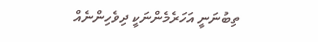ތިބުނަނީ އަހަރެމެންނަކީ ދިވެހިންނެއް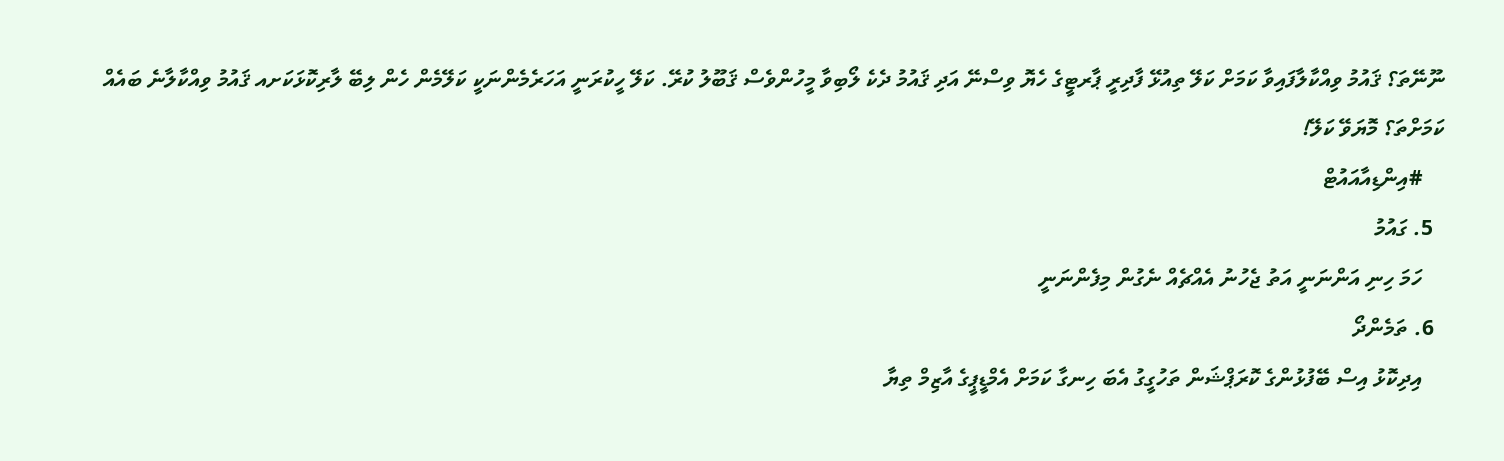ނޫނޭތަ؟ ޤައުމު ވިއްކާލާފައިވާ ކަމަށް ކަލޭ ތިއުޅޭ ފާދިރީ ޕާރޓީގެ ހެޔޮ ވިސްނޭ އަދި ޤައުމު ދެކެ ލޯބިވާ މީހުންވެސް ޤަބޫލު ކުރޭ. ކަލޭ ހީކުރަނީ އަހަރެމެންނަކީ ކަލޭމެން ހެން ލިބޭ ލާރިކޮޅަކަށއ ޤައުމު ވިއްކާލާނެ ބައެއް ކަމަށްތަ؟ މޮޔަވޭ ކަލޭ!
    #އިންޑިއާއައުޓް
  5. ގައުމު
    ހަމަ ހިނި އަންނަނީ އަތު ޖެހުނު އެއްޗެއް ނެގުން މިފެންނަނީ
  6. ތަމެންދޯ
    އިދިކޮޅު އިސް ބޭފުޅުންގެ ކޮރަޕްޝަން ތަހުގީގު އެބަ ހިނގާ ކަމަށް އެމްޑީޕީގެ އާޒިމް ތިޔާ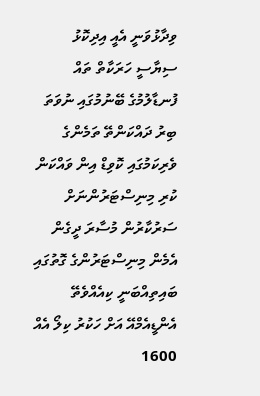ވިދާޅުވަނީ އެއީ އިދިކޮޅު ސިޔާސީ ހަރަކާތް ތައް ފުނޑާލުމުގެ ބޭނުމުގައި ނުވަތަ ބިރު ދައްކަންތޭ ތަމެންގެ ވެރިކަމުގައި ކޮވިޑް އިން ވައްކަން ކުރި މިނިސްޓަރުންނަށް ސަރުކާރުން މުސާރަ ދީގެން އެމެން މިނިސްޓަރުންގެ ގޮތުގައި ބައިތިއްބަނީ ކިއެއްވެތޭ އެންޑީއެމްއޭ އަށް ހަކުރު ކިލޯ އެއް 1600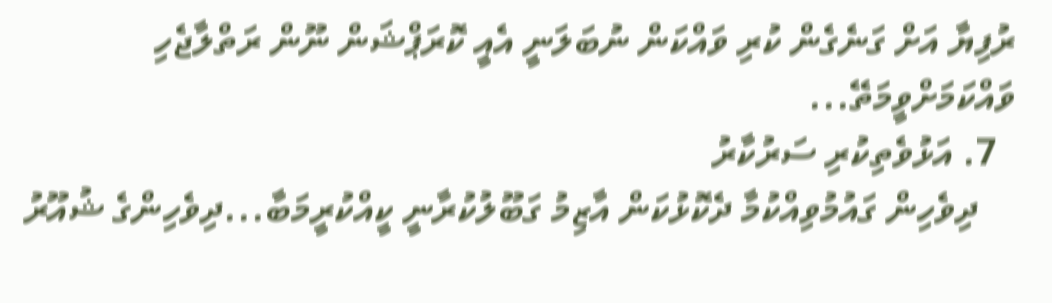ރުފިޔާ އަށް ގަނެގެން ކުރި ވައްކަން ނުބަލަނީ އެއީ ކޮރަޕްޝަން ނޫން ރަތްލާޖެހި ވައްކަމަށްވީމަތޭ...
  7. އަޅުވެތިކުރި ސަރުކާރު
    ދިވެހިން ގައުމުވިއްކުމާ ދެކޮޅުކަން އާޒިމު ގަބޫލުކުރާނީ ކީއްކުރީމަބާ...ދިވެހިންގެ ޝުއޫރު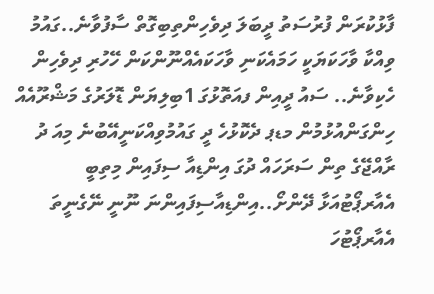ފާޅުކުރަން ފުރުސަތު ދީބަލަ ދިވެހިންތިބިގޮތް ސާފުވާނެ..ގައުމު ވިއްކާ ވާހަކަޔަކީ ހަމައެކަނި ވާހަކައެއްނޫންކަން ހޭހުރި ދިވެހިން ހެކިވާނެ.. ސައު ދީއިން ފއަތޮޅުގަ 1ބިލިޔަން ޑޮލަރުގެ މަޝްރޫއެއް ހިންގަންއުޅުމުން މޑޕ ދެކޮޅުހެ ދީ ގައުމުވިއްކަނީއޭބުނެ މިއަ ދު ރާއްޖޭގެ ތިން ސަރަހައް ދުގަ އިންޑިއާ ސިފައިން މިތިބީ އެއާރޕޯޓުއަޅާ ދޭންށޯ..އިންޑިއާސިފައިންނަ ނޫނީ ނޭގެނީތަ އެއާރޕޯޓުހަ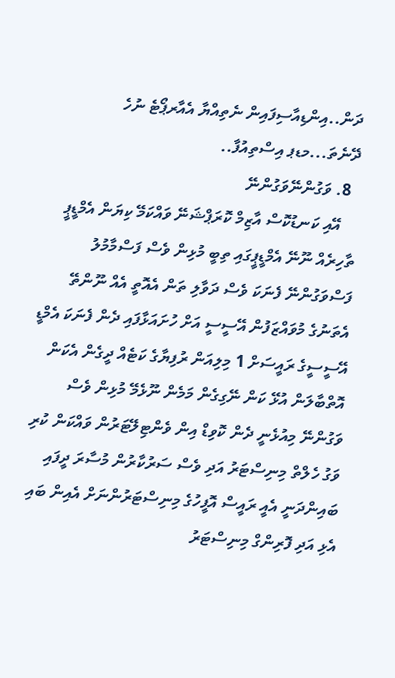ދަން..އިންޑިއާސިފައިން ނެތިއްޔާ އެއާރޕޯޓެ ނުހެ ދޭނެތަ...މޑޕ އިސްތިއުފާ..
  8. ވަގުންނޭވަގުންނޭ
    އޭއި ކަނޑުކޮސް އާޒިމް ކޮރަޕްޝަނޭ ވައްކަމޭ ކިޔަން އެމްޑީޕީ ތާހިރެއް ނޫނޭ އެމްޑީޕީގައި ތިބީ މުޅިން ވެސް ފަސްމާމުލު ފަސްވަގުންނޭ ފެނަކަ ވެސް ދަވާލި ތަން އެއޮތީ އެއް ނޫންތޭ އެތަނުގެ މުވައްޒަފުން އޭސީސީ އަށް ހުށައަޅާފައި ދެން ފެނަކަ އެމްޑީ އޭސީސީގެ ރައީސަށް 1 މިލިއަން ރުފިޔާގެ ކަޓެއް ދީގެން އެކަން އޮތްބާލަން އުޅޭ ކަން ނޭގިގެން މަމެން ނޫޅެމޭ މުޅިން ވެސް ވަގުންނޭ މިއުޅެނީ ދެން ކޮވިޑް އިން ވެންޓިލޭޓަރުން ވައްކަން ކުރި ވަގު ހެލްތް މިނިސްޓަރު އަދި ވެސް ސަރުކާރުން މުސާރަ ދީފައި ބައިންދަނީ އެއީ ރައީސް އޮފީހުގެ މިނިސްޓަރުންނަށް އެއިން ބައި އެޅި އަދި ފޮރިންގް މިނިސްޓަރު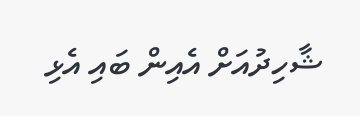ޝާހިދުއަށް އެއިން ބައި އެޅި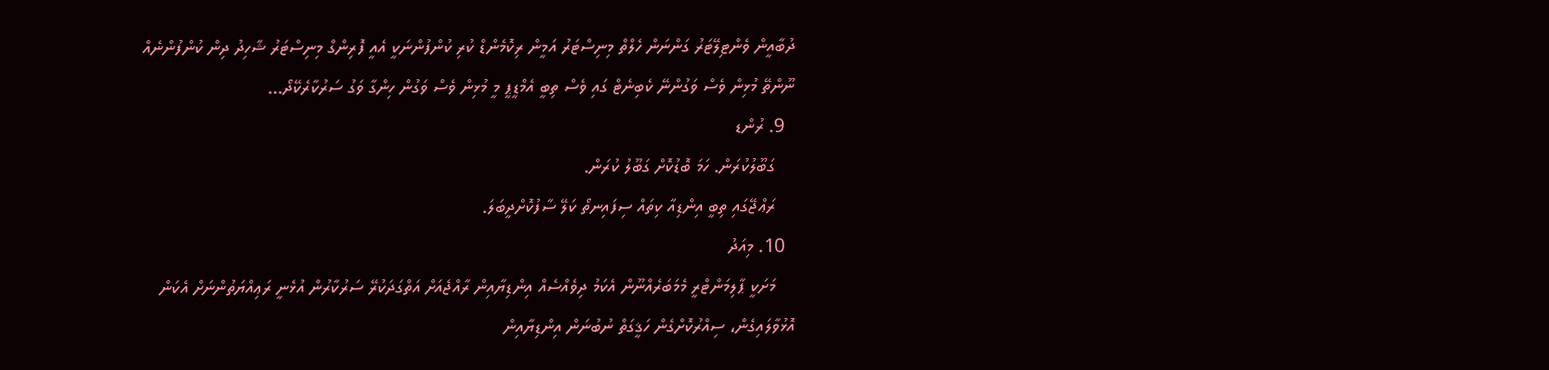ދުބާއީން ވެންޓިލޭޓަރު ގަންނަން ހެލްތް މިނިސްޓަރު އަމީން ރިކޮމެންޑް ކުރި ކުންފުންނަކީ އެއީ ފޮރިންގް މިނިސްޓަރު ޝާހިދު ދިން ކުންފުންނެއް ނޫންތޭ މުޅިން ވެސް ވަގުންނޭ ކެބިނެޓް ގައި ވެސް ތިބީ އެމްޑީޕީ މީ މުޅިން ވެސް ވަގުން ހިންގާ ވަގު ސަރުކާރެކޭދޯ...
  9. ރުންޑ
    ގަބޫލުކުރަން. ހަމަ ބޮޑުކޮށް ގަބޫލު ކުރަން.
    ރަޢްޖޭގައި ތިބީ އިންޑިއާ ކިތައް ސިފައިނތޯ ކަލޭ ސާފުކޮށްދީބަލަ.
  10. މިއަދު
    މަށަކީ ޕާލިމަންޓްރީ މެމަބަރެއްނޫން އެކަމު ދިވެއްސެއް އިންޑިޔާއިން ރާއްޖެއަށް އަތްގަދަކުރޭ ސަރުކާރުން އުޅެނީ ރަޢިއްޔަތުންނަށް އެކަން އޮޅުވާލައިގެން، ސިއްރުކޮށްގެން ހަޤީގަތް ނުބުނަން އިންޑިޔާއިން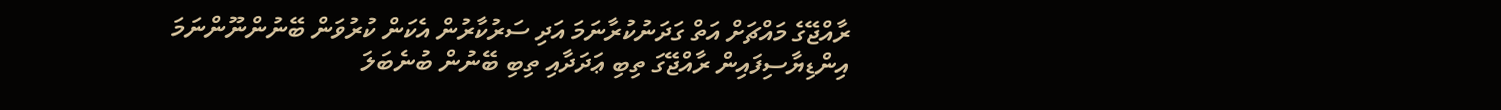ރާއްޖޭގެ މައްޗަށް އަތް ގަދަނުކުރާނަމަ އަދި ސަރުކާރުން އެކަން ކުރުވަން ބޭނުންނޫންނަމަ އިންޑިޔާސިފައިން ރާއްޖޭގަ ތިބި ޢަދަދާއި ތިބި ބޭނުން ބުނެބަލަ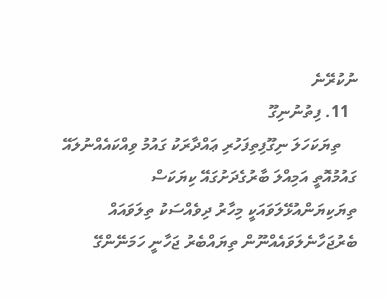ނުކުރޭނެ
  11. ފިތުނުނިގޫ
    ތިޔަކަހަލަ ނިގޫފިތިފަހުރި ޢައްދާރަކު ގައުމު ވިއްކައެއްނުލައޭ ގައުމުއޮތީ އަމިއްލަ ބާރުގެދަށުގައޭ ކިޔަކަސް ތިޔަކިޔަންއުޅޭލަވައަކީ މިހާރު ދިވެއްސަކު ތިލަވައައް ބެރުޖަހާނެލަވައެއްނޫން ތިޔައްބެރު ޖަހާނީ ހަމަނޭންގޭ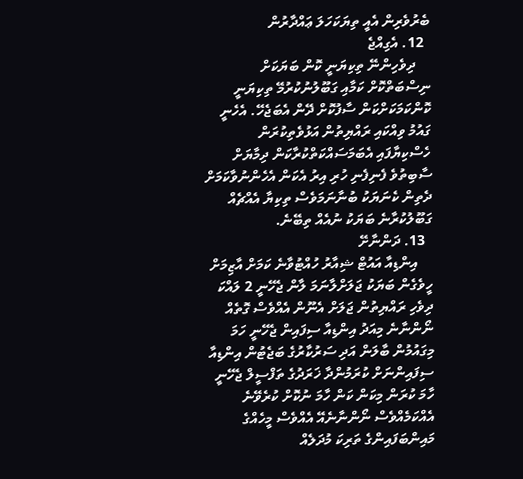ބެރުވެރިން އެއީ ތިޔަކަހަލަ ޢައްދާރުން
  12. އެގިއްޖެ
    ދިވެހިންނޭ ތިކިޔަނީ ކޮން ބަޔަކަށް ނިސްބަތްކޮށް ކަމާއި ގަބޫލުނުކުރުމޭ ތިކިޔަނީ ކޮންކަމަކަށްކަން ސާފުކޮށް ދޭން އެބަޖެހޭ. އެހެނީ ގައުމު ވިއްކައި ރައްޔިތުން އަޅުވެތިކުރަން ހެސްކިޔާފައި އެބަމަސައްކަތްކުރާކަން ދިމާޔަށް ސާބިތުވެ ފެނިފެނި ހުރި އިރު އެކަން އެހެންނުވާކަމަށް ދެތިން ކެނަޔަކު ބުނާނަމަވެސް ތިކިޔާ އެއްޗެއް ގަބޫލުކުރާނެ ބަޔަކު ނުއެއް ތިބޭނެ.
  13. ދަންނާށޭ
    އިންޑިއާ އައުޓް ޝިއާރު ހުއްޓުވާނެ ކަމަށް އާޒިމަށް ހީވެގެން ބަޔަކު ޖަލަށްލާނަމަ ލާން ޖެހޭނީ 2 ލައްކަ ދިވެހި ރައްޔިތުން ޖަލަށް އެނޫން އެއްވެސް ގޮތެއް ނޯންނާނެ މިއަދު އިންޑިއާ ސިފައިން ޖެހޭނީ ހަމަ މިގައުމުން ބާލަން އަދި ސަރުކާރުގެ ބަޖެޓުން އިންޑިއާ ސިފައިންނަށް ކުރަމުންދާ ޚަރަދުގެ ތަފްސީލް ޖެހޭނީ ހާމަ ކުރަން މިކަން ކަން ހާމަ ނުކޮށް ކުރެވޭނެ އެއްކަމެއްވެސް ނޯންނާނެއޭ އެއްވެސް މީހެއްގެ މައިންބަފައިންގެ ތަރިކަ މުދަލެއް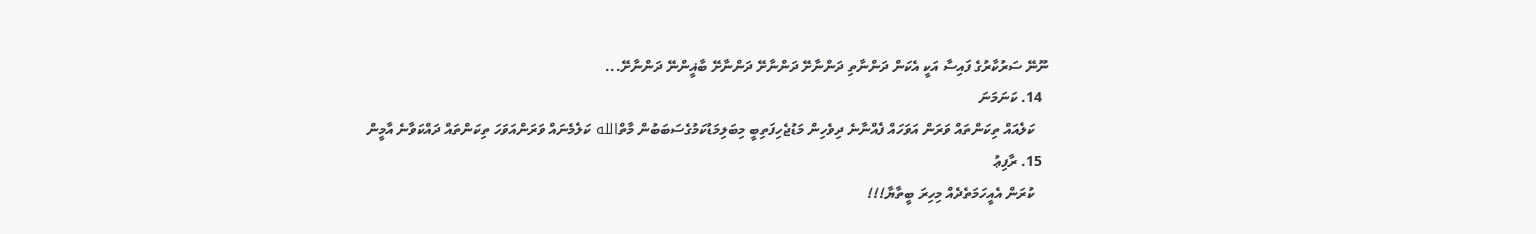ނޫނޭ ސަރުކާރުގެ ފައިސާ އަކީ އެކަން ދަންނާތި ދަންނާށޭ ދަންނާށޭ ދަންނާށޭ ބާޣީންނޭ ދަންނާށޭ...
  14. ކަނަމަނަ
    ކަލެއައް ތިކަންތައް ވަރަން އަވަހައް ފެއްނާނެ ދިވެހިން މަޑުޖެހިފަތިބީ މިބަލިމަޑުކަމުގެސަބަބުން މާތްالله ކަލެމެނައް ވަރަންއަވަހަ ތިކަންތައް ދައްކަވާނެ އާމީން
  15. ރާފިޢު
    ކުރަން އެއީހަމަތެދެއް މިހިރަ ބީތާޔާ!!!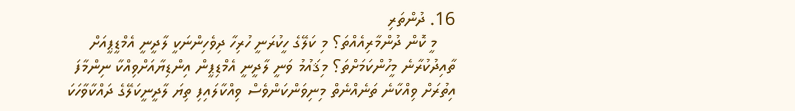16. ދުންތަރި
    މީ ކޮން ދުންމާރިއެއްތަ؟ މި ކަލޭގެ ހީކުރަނީ ހުރިހާ ދިވެހިންނަކީ ލާދީނީ އެމްޑީޕީއަށް ތާއިދުކުރާނެ މީހުންކަމަށްތަ؟ މިޤައުމު ވަނީ ލާދީނީ އެމްޑިޕީން އިންޑިޔާއަށްވިއްކާ ނިންމާފަ އިތުރަށް ވިއްކާނެ ތަނެއްނެތް މިނިވަންކަންވެސް ވިއްކާލައިފި ތިޔަ ލާދީނީކަލޭގެ ދައްކާވާހަކަ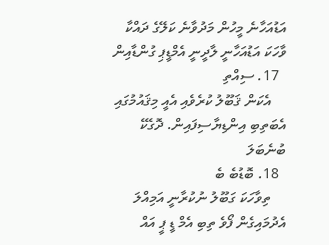އަޑުއަހާނެ މީހުން މަދުވާނެ ކަލޭގެ ދައްކާ ވާހަކަ އަޑުއަހާނީ ލާދީނީ އެމްޑީޕި ގުންޑާއިން
  17. ސިއްތި
    އެކަން ޤަބޫލު ކުރެވެއި އެއީ މިޤައުމުގައި އެބަތިބި އިންޑިޔާސިފައިން. ދޮގެކޭ ބުނެބަލަ
  18. ބޮޑުބެ ބެ
    ތިވާހަކަ ގަބޫލު ނުކުރާނީ އަމިއްލަ އެދުމައިގެން ފޯވެ ތިބި އެމް ޑީ ޕީ އައް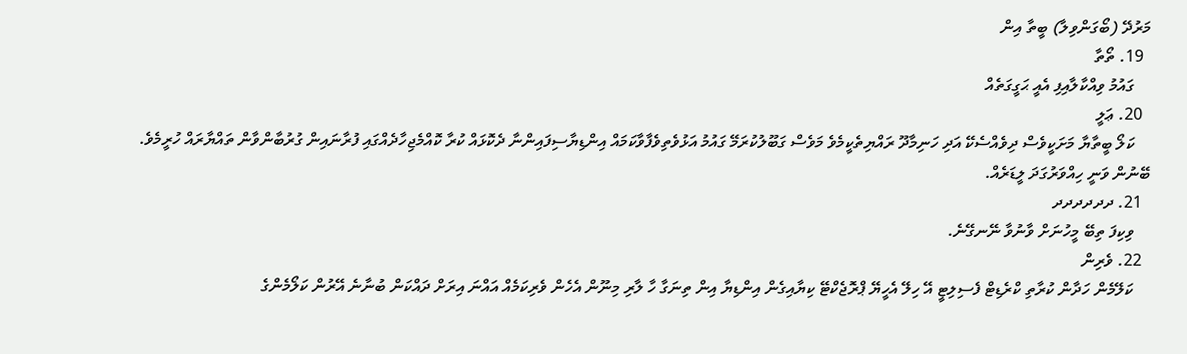މަރުދޭ (ބޯގަންވިލާ) ބީތާ އިން
  19. ތޯތާ
    ގައުމު ވިއްކާލާއިފި އެއީ ޙަގީގަތެއް
  20. ޢަލީ
    ކަލޯ ބީތާޔާ މަށަކީވެސް ދިވެއްސެކޭ އަދި ހަނިމާދޫ ރައްޔިތެކީމެވެ މަވެސް ގަބޫލުކުރަމޭ ގައުމު އަޅުވެތިވެފާވާކަމައް އިންޑިޔާސިފައިންނާ ދެކޮޅައް ކުރާ ކޮއްމެޖިހާދެއްގައި ފުރާނައިން ގުރުބާންވާން ތައްޔާރައް ހުރީމެވެ. ބޭނުން ވަނީ ހިއްވަރުގަދަ ލީޑަރެއް.
  21. ދދދދދދ
    ވިކިފަ ތިބޭ މީހުނަށް ވާނުވާ ނޭނގޭނެ.
  22. ވެރިން
    ކަލޭމެން ހަދާން ކުރާތި ކްރެޑިޓް ފެސިލިޓީ އޭ ހިލޭ އެހީޔޭ ޕްރޮޖެކްޓޭ ކިޔާއިގެން އިންޑިޔާ އިން ތިނަގާ ހާ ލާރި މިނޫން އެހެން ވެރިކަމެއް އައްނަ އިރަށް ދައްކަން ބުނާނެ އޭރުން ކަލޯމެންގެ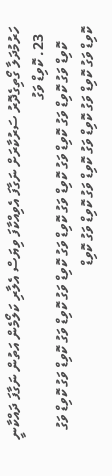ހަރުމުދަލާ ގޯތިގެދޮރު ސަރުކާރަށް ނަގާފަ އެވިއްކާފަ ވިޔަސް އެލާރި ކަލޯމެން އަތުން ނަގާފަ ދައްކާނީ
  23. ކޮވިޑް ވަގު
    ކޮވިޑް ވަގު ކޮވިޑް ވަގު ކޮވިޑް ވަގު ކޮވިޑް ވަގު ކޮވިޑް ވަގު ކޮވިޑް ވަގު ކޮވިޑް ވަގު ކޮވިޑް ވަގު ކޮވިޑް ވަގު ކޮވިޑް ވަގު ކޮވިޑް ވަގު ކޮވިޑް ވަގު ކޮވިޑް ވަގު ކޮވިޑް ވަގު ކޮވިޑް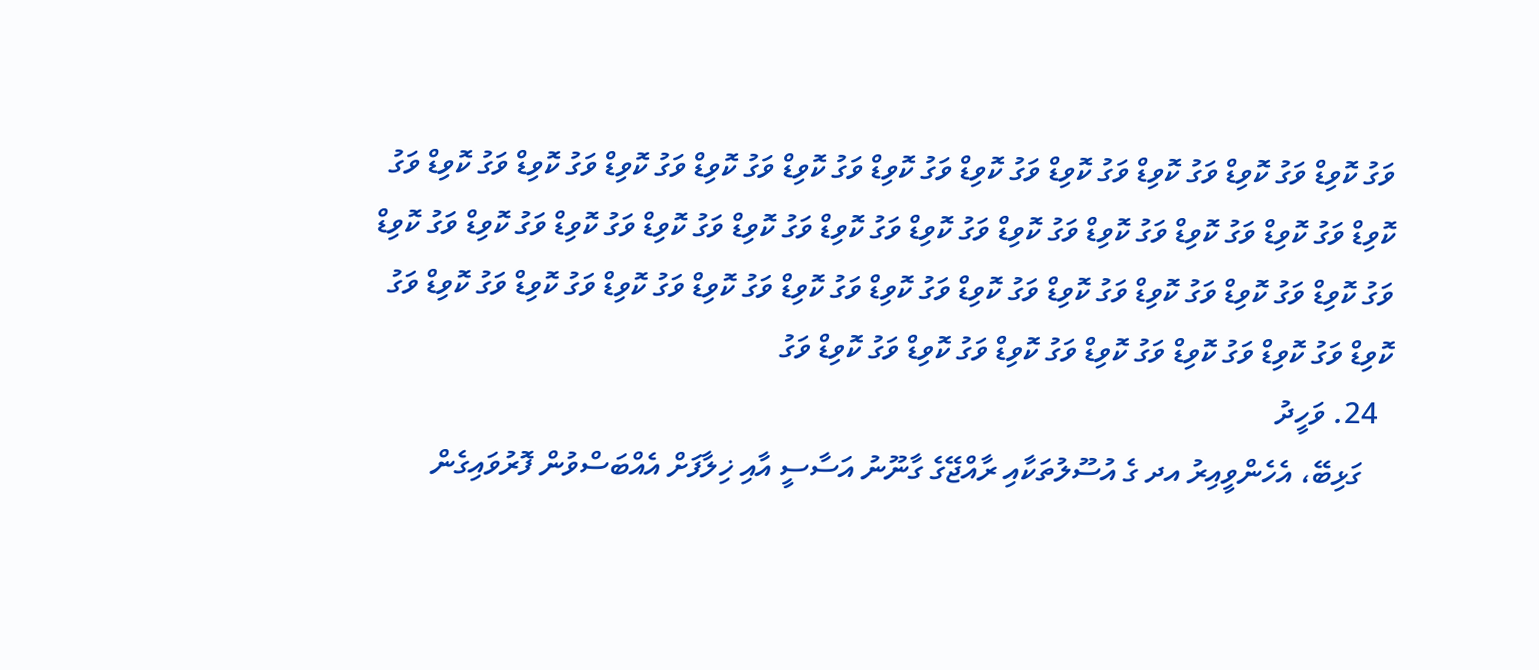ވަގު ކޮވިޑް ވަގު ކޮވިޑް ވަގު ކޮވިޑް ވަގު ކޮވިޑް ވަގު ކޮވިޑް ވަގު ކޮވިޑް ވަގު ކޮވިޑް ވަގު ކޮވިޑް ވަގު ކޮވިޑް ވަގު ކޮވިޑް ވަގު ކޮވިޑް ވަގު ކޮވިޑް ވަގު ކޮވިޑް ވަގު ކޮވިޑް ވަގު ކޮވިޑް ވަގު ކޮވިޑް ވަގު ކޮވިޑް ވަގު ކޮވިޑް ވަގު ކޮވިޑް ވަގު ކޮވިޑް ވަގު ކޮވިޑް ވަގު ކޮވިޑް ވަގު ކޮވިޑް ވަގު ކޮވިޑް ވަގު ކޮވިޑް ވަގު ކޮވިޑް ވަގު ކޮވިޑް ވަގު ކޮވިޑް ވަގު ކޮވިޑް ވަގު ކޮވިޑް ވަގު ކޮވިޑް ވަގު ކޮވިޑް ވަގު ކޮވިޑް ވަގު ކޮވިޑް ވަގު ކޮވިޑް ވަގު ކޮވިޑް ވަގު ކޮވިޑް ވަގު ކޮވިޑް ވަގު ކޮވިޑް ވަގު ކޮވިޑް ވަގު ކޮވިޑް ވަގު
  24. ވަހީދު
    ގަޅިބޭ، އެހެންވީއިރު އދ ގެ އުސޫލުތަކާއި ރާއްޖޭގެ ގާނޫނު އަސާސީ އާއި ޚިލާފަށް އެއްބަސްވުން ފޮރުވައިގެން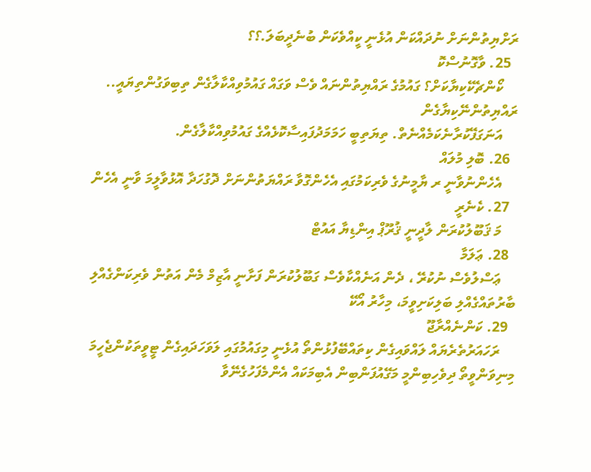ރަށްޔިތުންނަށް ނުދައްކަން އުޅެނީ ކީއްވެކަން ބުނެދީބަލަ.؟؟
  25. ވާގޮނުސްކޮ
    ކޯންޗެކޭކިޔާކަށް؟ ގައުމުގެ ރައްޔިތުންނައް ވެސް ވަގައް ގައުމުވިއްކާލާގެން ތިބިވަގުންތިޔައީ.. ރައްޔިތުންނޭކިޔާގެން
    އަނަގަފޭކުރާނެކަމެއްނެތް. ތިޔަތިބީ ހަމަމަދުފައިސާކޮޅެއްގެ ގައުމުވިއްކާލާގެން.
  26. ބޮލި މުލައް
    އެހެންނުވާނީ ރ ޔާމީނުގެ ވެރިކަމުގައި އެހެންގޮވާ ރައްޔަތުންނަށް ދޮގުހަދާ އޮޅުވާލީމަ ވާނީ އެހެން
  27. ކެނެރީ
    މަ ޤަބޫލުކުރަން ލާދީނީ ޤުރޫޕް އިންޑިޔާ އައުޓް
  28. ޢަލަމާ
    ޢަސްލުވެސް ނުކުރޭ ، ދެން އަނެއްކާވެސް ގަބޫލުކުރަން ފަށާނީ އާޒިމް މެން އަތުން ވެރިކަންގެއްލި ބާރުތައްގެއްލި ބަލިކަށިވީމަ، މިހާރު އޯކޭ
  29. ކަންނެއްރާޖޫ
    ރަހައަރުތެރެޔައް ލައްވައިގެން ކިތައްބޭފުޅުންތޯ އުޅެނީ މިގައުމުގައި ލަވަހަދައިގެން ޓީވީތަކުންޖެހީމަ މިނިވަންވީތޯ ދިވެހިބިންމީ މަގޭއުފަންބިން އެބިމަކައް އެންމެފަހުގެނޭވާ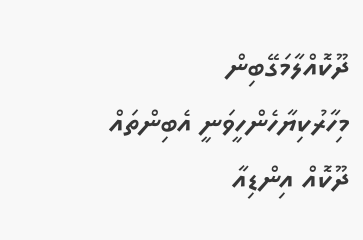ދޫކޮއްލާމަގޭބިން މިހާރުކިޔާހެންހީވަނީ އެބިންތައް ދޫކޮއް އިންޑިއާ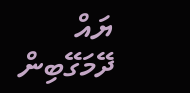ޔައް ދޭމަގޭބިން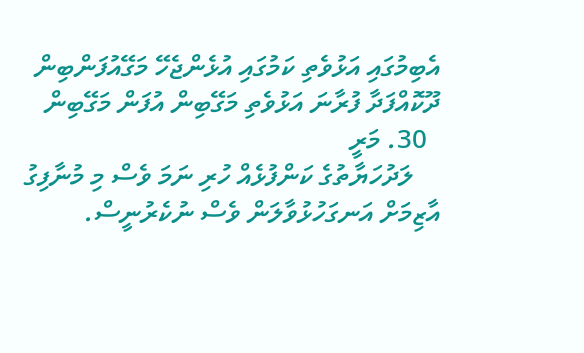އެބިމުގައި އަޅުވެތި ކަމުގައި އުޅެންޖެހޭ މަގޭއުފަންބިން ދޫކޮއްފަދާ ފުރާނަ އަޅުވެތި މަގޭބިން އުފަން މަގޭބިން
  30. މަރީ
    ލަދުހަޔާތުގެ ކަންފުޅެއް ހުރި ނަމަ ވެސް މި މުނާފިގު އާޒިމަށް އަނގަހުޅުވާލަން ވެސް ނުކެރުނީސް.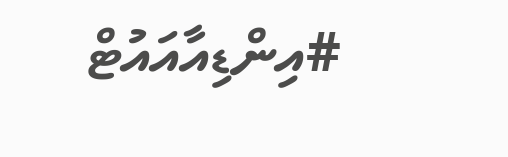#އިންޑިއާއައުޓް